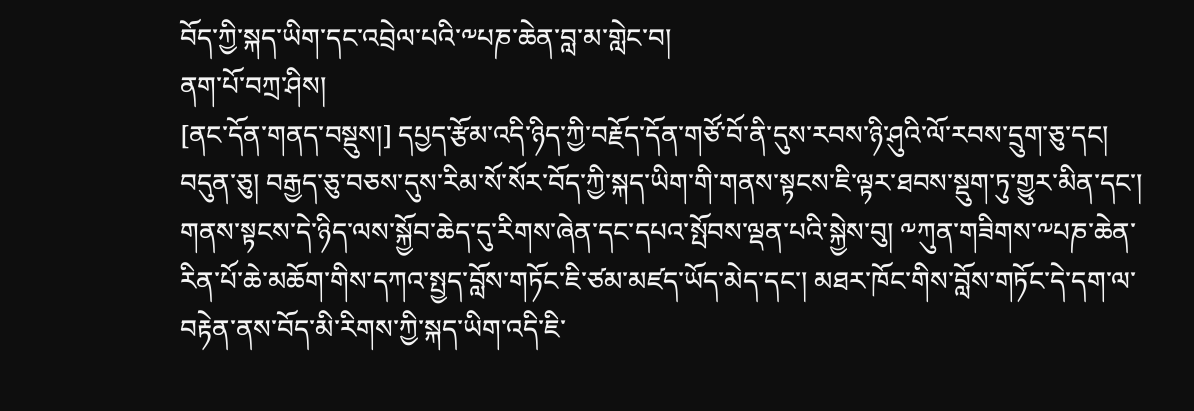བོད་ཀྱི་སྐད་ཡིག་དང་འབྲེལ་པའི་༸པཎ་ཆེན་བླ་མ་གླེང་བ།
ནག་པོ་བཀྲ་ཤིས།
[ནང་དོན་གནད་བསྡུས།] དཔྱད་རྩོམ་འདི་ཉིད་ཀྱི་བརྗོད་དོན་གཙོ་བོ་ནི་དུས་རབས་ཉི་ཤུའི་ལོ་རབས་དྲུག་ཅུ་དང། བདུན་ཅུ། བརྒྱད་ཅུ་བཅས་དུས་རིམ་སོ་སོར་བོད་ཀྱི་སྐད་ཡིག་གི་གནས་སྟངས་ཇི་ལྟར་ཐབས་སྡུག་ཏུ་གྱུར་མིན་དང་། གནས་སྟངས་དེ་ཉིད་ལས་སྐྱོབ་ཆེད་དུ་རིགས་ཞེན་དང་དཔའ་སྤོབས་ལྡན་པའི་སྐྱེས་བུ། ༸ཀུན་གཟིགས་༸པཎ་ཆེན་རིན་པོ་ཆེ་མཆོག་གིས་དཀའ་སྤྱད་བློས་གཏོང་ཇི་ཙམ་མཛད་ཡོད་མེད་དང་། མཐར་ཁོང་གིས་བློས་གཏོང་དེ་དག་ལ་བརྟེན་ནས་བོད་མི་རིགས་ཀྱི་སྐད་ཡིག་འདི་ཇི་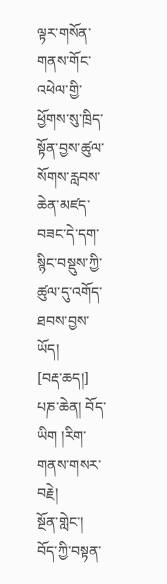ལྟར་གསོན་གནས་གོང་འཕེལ་གྱི་ཕྱོགས་སུ་ཁྲིད་སྟོན་བྱས་ཚུལ་སོགས་རླབས་ཆེན་མཛད་བཟང་དེ་དག་སྙིང་བསྡུས་ཀྱི་ཚུལ་དུ་འགོད་ཐབས་བྱས་ཡོད།
[བརྡ་ཆད།] པཎ་ཆེན། བོད་ཡིག །རིག་གནས་གསར་བརྗེ།
སྔོན་གླེང་།
བོད་ཀྱི་བསྟན་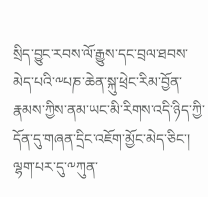སྲིད་བྱུང་རབས་ལོ་རྒྱུས་དང་བྲལ་ཐབས་མེད་པའི་༸པཎ་ཆེན་སྐུ་ཕྲེང་རིམ་བྱོན་རྣམས་ཀྱིས་ནམ་ཡང་མི་རིགས་འདི་ཉིད་ཀྱི་དོན་དུ་གཞན་དྲིང་འཇོག་མྱོང་མེད་ཅིང་། ལྷག་པར་དུ་༸ཀུན་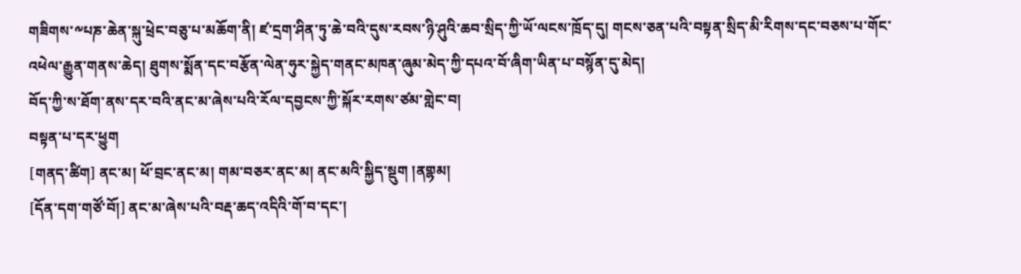གཟིགས་༸པཎ་ཆེན་སྐུ་ཕྲེང་བཅུ་པ་མཆོག་ནི། ཛ་དྲག་ཤིན་ཏུ་ཆེ་བའི་དུས་རབས་ཉི་ཤུའི་ཆབ་སྲིད་ཀྱི་ཡོ་ལངས་ཁྲོད་དུ། གངས་ཅན་པའི་བསྟན་སྲིད་མི་རིགས་དང་བཅས་པ་གོང་འཕེལ་རྒྱུན་གནས་ཆེད། ཐུགས་སྨོན་དང་བརྩོན་ལེན་ཧུར་སྐྱེད་གནང་མཁན་ཞུམ་མེད་ཀྱི་དཔའ་བོ་ཞིག་ཡིན་པ་བསྙོན་དུ་མེད།
བོད་ཀྱི་ས་ཐོག་ནས་དར་བའི་ནང་མ་ཞེས་པའི་རོལ་དབྱངས་ཀྱི་སྐོར་རགས་ཙམ་གླེང་བ།
བསྟན་པ་དར་ཕྱུག
[གནད་ཚིག] ནང་མ། ཕོ་བྲང་ནང་མ། གམ་བཅར་ནང་མ། ནང་མའི་སྐྱིད་སྡུག །ནགྷམ།
[དོན་དག་གཙོ་བོ།] ནང་མ་ཞེས་པའི་བརྡ་ཆད་འདིའི་གོ་བ་དང་།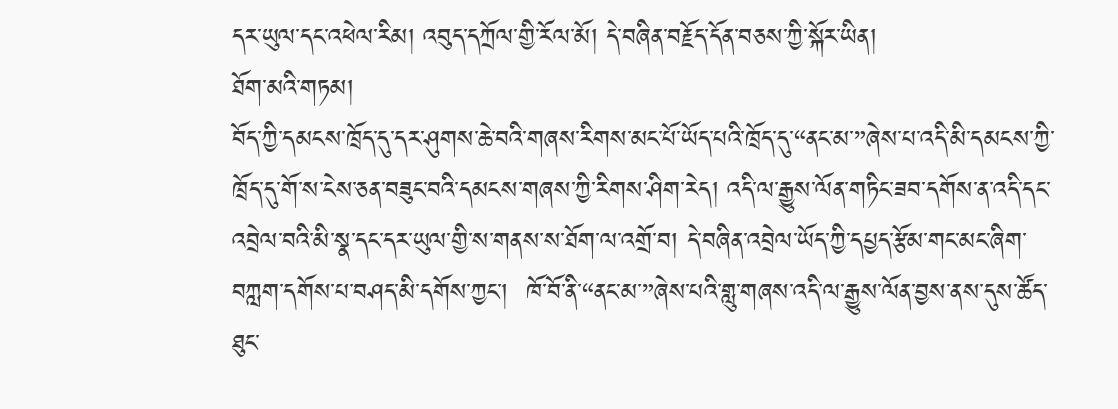དར་ཡུལ་དང་འཕེལ་རིམ། འབུད་དཀྲོལ་གྱི་རོལ་མོ། དེ་བཞིན་བརྗོད་དོན་བཅས་ཀྱི་སྐོར་ཡིན།
ཐོག་མའི་གཏམ།
བོད་ཀྱི་དམངས་ཁྲོད་དུ་དར་ཤུགས་ཆེ་བའི་གཞས་རིགས་མང་པོ་ཡོད་པའི་ཁྲོད་དུ་“ནང་མ་”ཞེས་པ་འདི་མི་དམངས་ཀྱི་ཁྲོད་དུ་གོ་ས་ངེས་ཅན་བཟུང་བའི་དམངས་གཞས་ཀྱི་རིགས་ཤིག་རེད། འདི་ལ་རྒྱུས་ལོན་གཏིང་ཟབ་དགོས་ན་འདི་དང་འབྲེལ་བའི་མི་སྣ་དང་དར་ཡུལ་གྱི་ས་གནས་ས་ཐོག་ལ་འགྲོ་བ། དེ་བཞིན་འབྲེལ་ཡོད་ཀྱི་དཔྱད་རྩོམ་གང་མང་ཞིག་བཀླག་དགོས་པ་བཤད་མི་དགོས་ཀྱང་།  ཁོ་བོ་ནི་“ནང་མ་”ཞེས་པའི་གླུ་གཞས་འདི་ལ་རྒྱུས་ལོན་བྱས་ནས་དུས་ཚོད་ཐུང་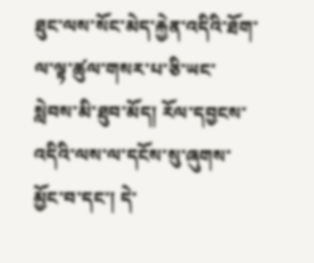ཐུང་ལས་སོང་མེད་རྐྱེན་འདིའི་ཐོག་ལ་ལྟ་ཚུལ་གསར་པ་ཅི་ཡང་སླེབས་མི་ཐུབ་མོད། རོལ་དབྱངས་འདིའི་ལས་ལ་དངོས་སུ་ཞུགས་མྱོང་བ་དང་། དེ་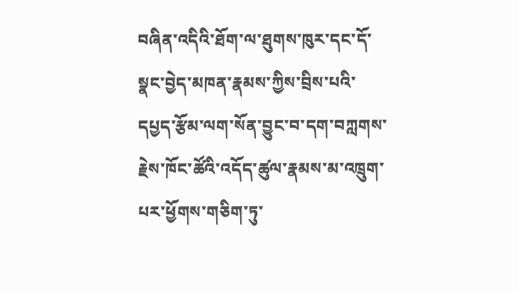བཞིན་འདིའི་ཐོག་ལ་ཐུགས་ཁུར་དང་དོ་སྣང་བྱེད་མཁན་རྣམས་ཀྱིས་བྲིས་པའི་དཔྱད་རྩོམ་ལག་སོན་བྱུང་བ་དག་བཀླགས་རྗེས་ཁོང་ཚོའི་འདོད་ཚུལ་རྣམས་མ་འཁྲུག་པར་ཕྱོགས་གཅིག་ཏུ་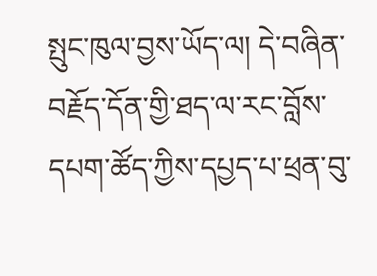སྤུང་ཁུལ་བྱས་ཡོད་ལ། དེ་བཞིན་བརྗོད་དོན་གྱི་ཐད་ལ་རང་བློས་དཔག་ཚོད་ཀྱིས་དཔྱད་པ་ཕྲན་བུ་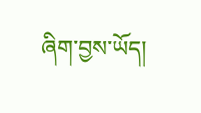ཞིག་བྱས་ཡོད།